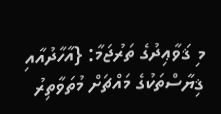މި ޤަވާޢިދުގެ ތަރުޖަމާ: {އާހާދުއާއި ޤިޔާސްތަކުގެ މައްޗަށް މުތަވާތިރު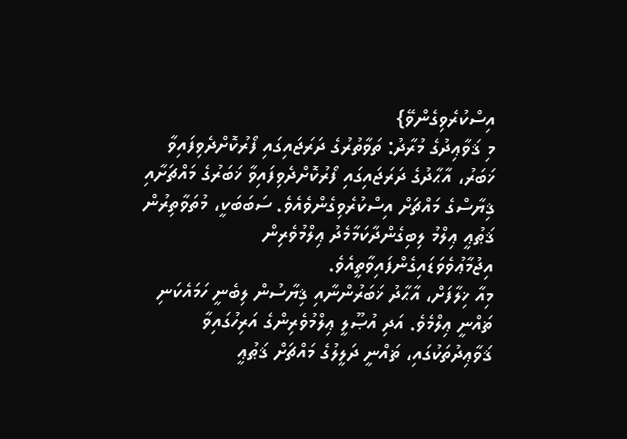އިސްކުރެވިގެންވޭ}
މި ޤަވާޢިދުގެ މުރާދު: ތަވާތުރުގެ ދަރަޖައިގައި ފޯރުކޮށްދެވިފައިވާ ޚަބަރު، އާޙާދުގެ ދަރަޖައިގައި ފޯރުކޮށްދެވިފައިވާ ޚަބަރުގެ މައްޗަށާއި ޤިޔާސްގެ މައްޗަށް އިސްކުރެވިގެންވެއެވެ. ސަބަބަކީ، މުތަވާތިރުން ޤަޠުޢީ ޢިލްމު ލިބިގެންދާކަމާމެދު ޢިލްމުވެރިން އިޖުމާޢުވެވަޑައިގެންފައިވާތީއެވެ.
މިއާ ޚިލާފަށް، އާޙާދު ޚަބަރުންނާއި ޤިޔާސުން ލިބެނީ ހަމައެކަނި ޡައްނީ ޢިލްމެވެ. އަދި އުޞޫލީ ޢިލްމުވެރިންގެ އަރިހުގައިވާ ޤަވާޢިދުތަކުގައި، ޡައްނީ ދަލީލުގެ މައްޗަށް ޤަޠުޢީ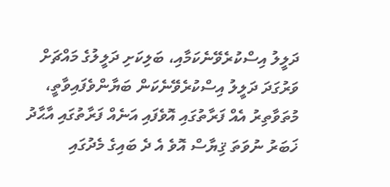ދަލީލު އިސްކުރެވޭނެކަމާއި، ބަލިކަށި ދަލީލުގެ މައްޗަށް ވަރުގަދަ ދަލީލު އިސްކުރެވޭނެކަން ބަޔާންވެފައިވާތީ، މުތަވާތިރު އެއް ފަރާތުގައި އޮވެފައި އަނެއް ފަރާތުގައި އާޙާދު ޚަބަރު ނުވަތަ ޤިޔާސް އޮވެ އެ ދެ ބައިގެ މެދުގައި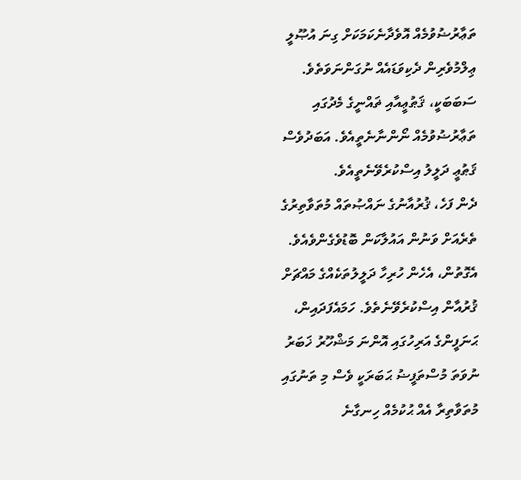ތަޢާރުޟުވުމެއް އޮވެދާނެކަމަކަށް ގިނަ އުޞޫލީ ޢިލްމުވެރިން ދެކިވަޑައެއް ނުގަންނަވަތެވެ. ސަބަބަކީ، ޤަޠުޢީއާއި ޡައްނީގެ މެދުގައި ތަޢާރުޟުވުމެއް ނޯންނާނެތީއެވެ. އަބަދުވެސް ޤަޠުޢީ ދަލީލު އިސްކުރެވޭނެތީއެވެ.
ދެން ފަހެ، ޤުރުއާނުގެ ނައްޞުތައް މުތަވާތިރުގެ ތެރެއަށް ވަނުން އައުލާކަން ބޮޑުވެގެންވެއެވެ. އެގޮތުން، އެހެން ހުރިހާ ދަލީލުތަކެއްގެ މައްޗަށް ޤުރުއާން އިސްކުރެވޭނެތެވެ. ހަމައެފަދައިން، ޙަނަފީންގެ އަރިހުގައި އޮންނަ މަޝްހޫރު ޚަބަރު ނުވަތަ މުސްތަފީޟު ޙަބަރަކީ ވެސް މި ތަނުގައި މުތަވާތިރާ އެއް ޙުކުމެއް ހިނގާނެ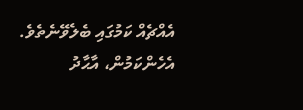އެއްޗެއް ކަމުގައި ބެލެވޭނެތެވެ. އެހެންކަމުން، އާޙާދު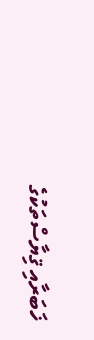ޚަބަރާއި ޤިޔާސްތަކުގެ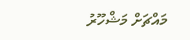މައްޗަށް މަޝްހޫރު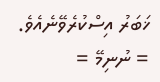ޚަބަރު އިސްކުރެވޭނެއެވެ.
= ނުނިމޭ =